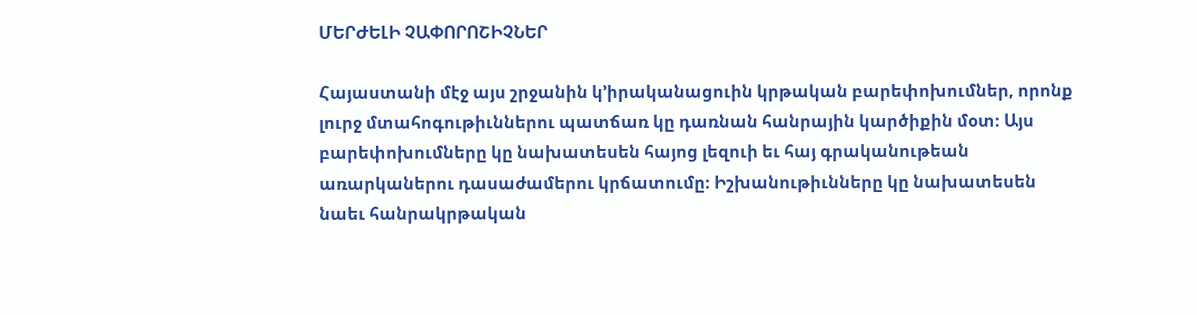ՄԵՐԺԵԼԻ ՉԱՓՈՐՈՇԻՉՆԵՐ

Հայաստանի մէջ այս շրջանին կ՚իրականացուին կրթական բարեփոխումներ, որոնք լուրջ մտահոգութիւններու պատճառ կը դառնան հանրային կարծիքին մօտ։ Այս բարեփոխումները կը նախատեսեն հայոց լեզուի եւ հայ գրականութեան առարկաներու դասաժամերու կրճատումը։ Իշխանութիւնները կը նախատեսեն նաեւ հանրակրթական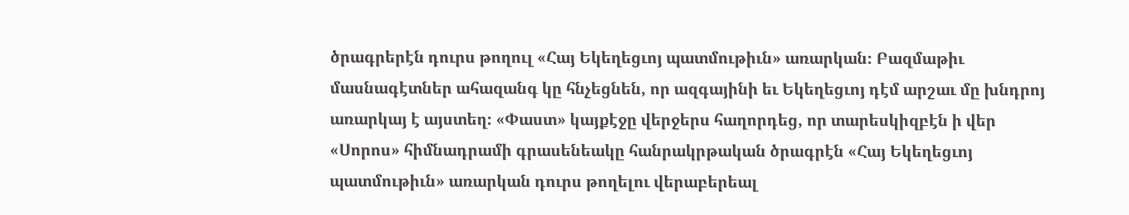ծրագրերէն դուրս թողուլ «Հայ Եկեղեցւոյ պատմութիւն» առարկան։ Բազմաթիւ մասնագէտներ ահազանգ կը հնչեցնեն, որ ազգայինի եւ Եկեղեցւոյ դէմ արշաւ մը խնդրոյ առարկայ է այստեղ։ «Փաստ» կայքէջը վերջերս հաղորդեց, որ տարեսկիզբէն ի վեր «Սորոս» հիմնադրամի գրասենեակը հանրակրթական ծրագրէն «Հայ Եկեղեցւոյ պատմութիւն» առարկան դուրս թողելու վերաբերեալ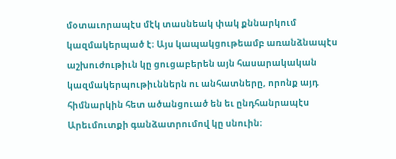մօտաւորապէս մէկ տասնեակ փակ քննարկում կազմակերպած է։ Այս կապակցութեամբ առանձնապէս աշխուժութիւն կը ցուցաբերեն այն հասարակական կազմակերպութիւններն ու անհատները, որոնք այդ հիմնարկին հետ ածանցուած են եւ ընդհանրապէս Արեւմուտքի գանձատրումով կը սնուին։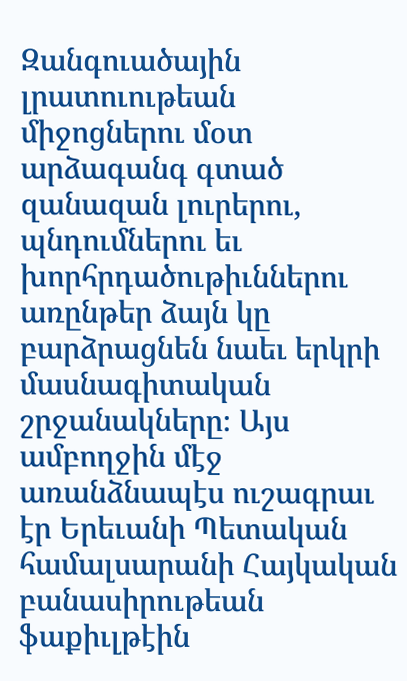Զանգուածային լրատուութեան միջոցներու մօտ արձագանգ գտած զանազան լուրերու, պնդումներու եւ խորհրդածութիւններու առընթեր ձայն կը բարձրացնեն նաեւ երկրի մասնագիտական շրջանակները։ Այս ամբողջին մէջ առանձնապէս ուշագրաւ էր Երեւանի Պետական համալսարանի Հայկական բանասիրութեան ֆաքիւլթէին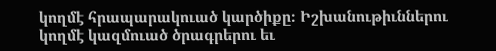կողմէ հրապարակուած կարծիքը։ Իշխանութիւններու կողմէ կազմուած ծրագրերու եւ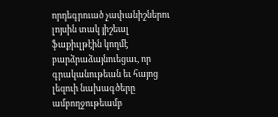որդեգրուած չափանիշներու լոյսին տակ յիշեալ ֆաքիւլթէին կողմէ բարձրաձայնուեցաւ, որ գրականութեան եւ հայոց լեզուի նախագծերը ամբողջութեամբ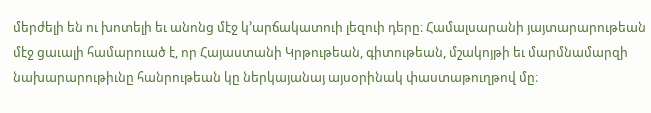մերժելի են ու խոտելի եւ անոնց մէջ կ՚արճակատուի լեզուի դերը։ Համալսարանի յայտարարութեան մէջ ցաւալի համարուած է, որ Հայաստանի Կրթութեան, գիտութեան, մշակոյթի եւ մարմնամարզի նախարարութիւնը հանրութեան կը ներկայանայ այսօրինակ փաստաթուղթով մը։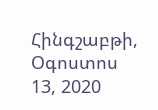Հինգշաբթի, Օգոստոս 13, 2020